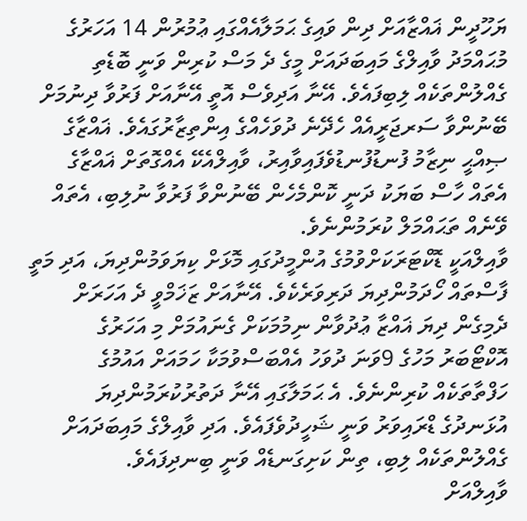ޔަހޫދީން ޣައްޒާއަށް ދިން ވައިގެ ޙަމަލާއެއްގައި ޢުމުރުން 14 އަހަރުގެ މުޙައްމަދު ވާއިލްގެ މައިބަދައަށް މީގެ ދެ މަސް ކުރިން ވަނީ ބޮޑެތި ގެއްލުންތަކެއް ލިބިފައެވެ. އޭނާ އަދިވެސް އޮތީ އޭނާއަށް ފަރުވާ ދިނުމަށް ބޭނުންވާ ސަރޖަރީއެއް ހެދޭނެ ދުވަހެއްގެ އިންތިޒާރުގައެވެ. ޣައްޒާގެ ޞިއްޙީ ނިޒާމު ފުނޑުފުނޑުވެފައިވާއިރު، ވާއިލްއެކޭ އެއްގޮތަށް ޣައްޒާގެ އެތައް ހާސް ބަޔަކު ދަނީ ކޮންމެހެން ބޭނުންވާ ފަރުވާ ނުލިބި، އެތައް ވޭނެއް ތަޙައްމަލް ކުރަމުންނެވެ.
ވާއިލްއަކީ ޑޮކްޓަރަކަށްވުމުގެ އުންމީދުގައި މޮޅަށް ކިޔަވަމުންދިޔަ، އަދި މަތީ ފާސްތައް ހޯދަމުންދިޔަ ދަރިވަރެކެވެ. އޭނާއަށް ޒަޚަމްވީ ދެ އަހަރަށް ދެމިގެން ދިޔަ ޣައްޒާ ޢުދުވާން ނިމުމަކަށް ގެނައުމަށް މި އަހަރުގެ އޮކްޓޯބަރު މަހުގެ 9ވަނަ ދުވަހު އެއްބަސްވުމަކާ ހަމައަށް އައުމުގެ ހަފްތާތަކެއް ކުރިންނެވެ. އެ ޙަމަލާގައި އޭނާ ދަތުރުކުރަމުންދިޔަ އުޅަނދުގެ ޑްރައިވަރު ވަނީ ޝަހީދުވެފައެވެ. އަދި ވާއިލްގެ މައިބަދައަށް ގެއްލުންތަކެއް ލިބި، ތިން ކަށިގަނޑެއް ވަނީ ބިނދިފައެވެ.
ވާއިލްއަށް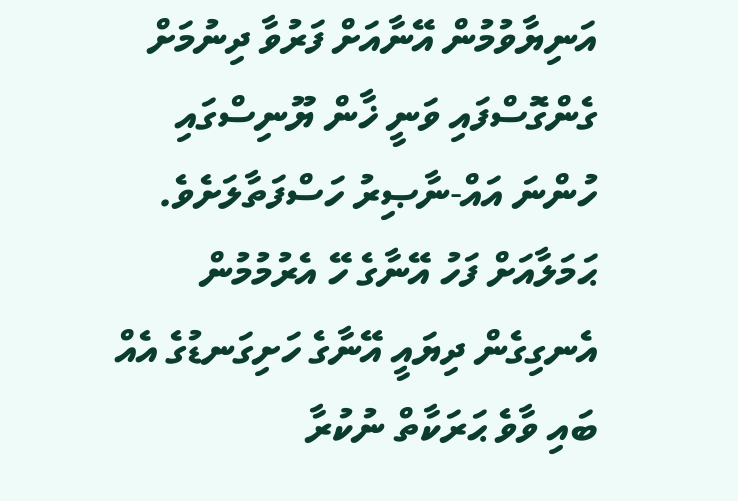އަނިޔާވުމުން އޭނާއަށް ފަރުވާ ދިނުމަށް ގެންގޮސްފައި ވަނީ ޚާން ޔޫނިސްގައި ހުންނަ އައް-ނާޞިރު ހަސްފަތާލަށެވެ. ޙަމަލާއަށް ފަހު އޭނާގެ ހޭ އެރުމުމުން އެނގިގެން ދިޔައީ އޭނާގެ ހަށިގަނޑުގެ އެއް ބައި ވާވެ ޙަރަކާތް ނުކުރާ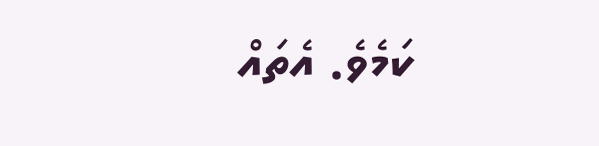ކަމެވެ. އެތައް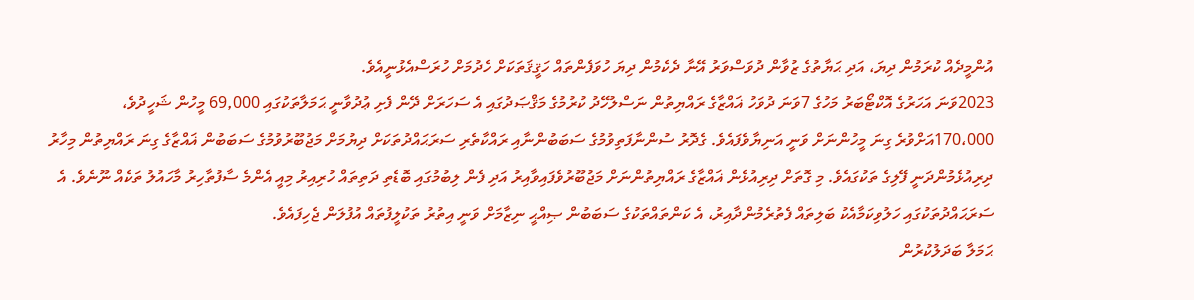އުންމީދެއް ކުރަމުން ދިޔަ، އަދި ޙަޔާތުގެ ޒުވާން ދުވަސްވަރު އޭނާ ދެކެމުން ދިޔަ ހުވަފެންތައް ހަޤީޤަތަކަށް ހެދުމަށް ހުރަސްއެޅުނީއެވެ.
2023ވަނަ އަހަރުގެ އޮކްޓޯބަރު މަހުގެ 7ވަނަ ދުވަހު ޣައްޒާގެ ރައްޔިތުން ނަސްލުހޭދު ކުރުމުގެ މަޤްޞަދުގައި އެ ސަހަރަށް ދޭން ފެށި ޢުދުވާނީ ޙަމަލާތަކުގައި 69,000 މީހުން ޝަހީދުވެ، 170،000އަށްވުރެ ގިނަ މީހުންނަށް ވަނީ އަނިޔާވެފައެވެ. ގެދޮރު ސުންނާފަތިވުމުގެ ސަބަބުންނާއި ރައްކާތެރި ސަރަޙައްދުތަކަށް ދިޔުމަށް މަޖުބޫރުވުމުގެ ސަބަބުން ޣައްޒާގެ ގިނަ ރައްޔިތުން މިހާރު ދިރިއުޅެމުންދަނީ ފޭލިގެ ތަކުގައެވެ. މި ގޮތަށް ދިރިއުޅެން ޣައްޒާގެ ރައްޔިތުންނަށް މަޖުބޫރުވެފައިވާއިރު އަދި ފެން ލިބުމުގައި ބޮޑެތި ދަތިތައް ހުރިއިރު މިއީ އެންމެ ސާފުތާހިރު މާހައުލު ތަކެއް ނޫނެވެ. އެ ސަރަޙައްދުތަކުގައި ހަލުވިކަމާއެކު ބަލިތައް ފެތުރެމުންދާއިރު، އެ ކަންތައްތަކުގެ ސަބަބުން ޞިއްޙީ ނިޒާމަށް ވަނީ އިތުރު ތަކުލީފުތައް އުފުލަން ޖެހިފައެވެ.
ޙަމަލާ ބަދަލުކުރުން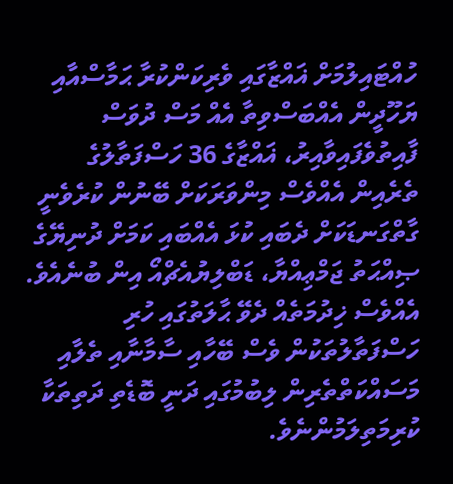ހުއްޓައިލުމަށް ޣައްޒާގައި ވެރިކަންކުރާ ޙަމާސްއާއި ޔަހޫދީން އެއްބަސްވިތާ އެއް މަސް ދުވަސް ފާއިތުވެފައިވާއިރު، ޣައްޒާގެ 36 ހަސްފަތާލުގެ ތެރެއިން އެއްވެސް މިންވަރަކަށް ބޭނުން ކުރެވެނީ ގާތްގަނޑަކަށް ދެބައި ކުޅަ އެއްބައި ކަމަށް ދުނިޔޭގެ ޞިއްޙަތު ޖަމްޢިއްޔާ، ޑަބްލިޔުއެޗްއޯ އިން ބުނެއެވެ. އެއްވެސް ޚިދުމަތެއް ދެވޭ ޙާލަތުގައި ހުރި ހަސްފަތާލުތަކުން ވެސް ބޭހާއި ސާމާނާއި ތެލާއި މަސައްކަތްތެރިން ލިބުމުގައި ދަނީ ބޮޑެތި ދަތިތަކާ ކުރިމަތިލަމުންނެވެ.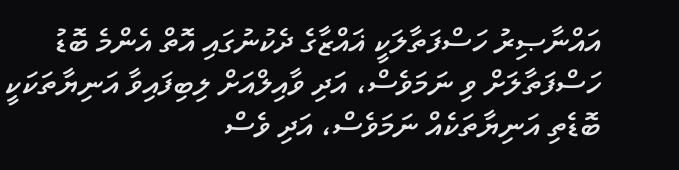އައްނާޞިރު ހަސްފަތާލަކީ ޣައްޒާގެ ދެކުނުގައި އޮތް އެންމެ ބޮޑު ހަސްފަތާލަށް ވި ނަމަވެސް، އަދި ވާއިލްއަށް ލިބިފައިވާ އަނިޔާތަކަކީ ބޮޑެތި އަނިޔާތަކެއް ނަމަވެސް، އަދި ވެސް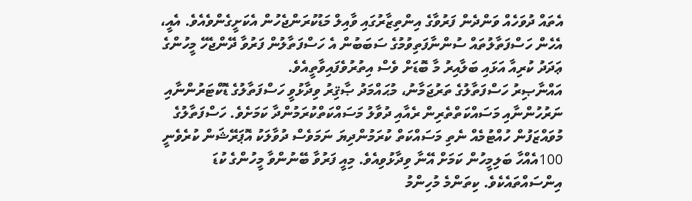އެތައް ދުވަހެއް ވަންދެން ފަރުވާގެ އިންތިޒާރުގައި ވާއިލް މަޑުކުރަންޖެހުން އެކަށީގެންވެއެވެ. އެއީ، އެހެން ހަސްފަތާލުތައް ސުންނާފަތިވުމުގެ ސަބަބުން އެ ހަސްފަތާލުން ފަރުވާ ދޭންޖެހޭ މީހުންގެ ޢަދަދު ކުރިއާ އަޅައި ބަލާއިރު މާ ބޮޑަށް ވެސް އިތުރުވެފައިވާތީއެވެ.
އައްނާޞިރު ހަސްފަތާލުގެ ތަރުޖަމާނު، މުޙައްމަދު ޞާޤިރު ވިދާޅުވީ ހަސްފަތާލުގެ ޑޮކްޓަރުންނާއި ނަރުހުންނާއި މަސައްކަތްތެރިން ރެއާއި ދުވާލު މަސައްކަތްކުރަމުންދާ ކަމަށެވެ. ހަސްފަތާލުގެ މުވައްޒަފުން ހުއްޓުމެއް ނެތި މަސައްކަތް ކުރަމުންދިޔަ ނަމަވެސް ދުވާލަކު އޮޕަރޭޝަން ކުރެވެނީ 100އެއްހާ ބަލިމީހުން ކަމަށް އޭނާ ވިދާޅުވިއެވެ. މިއީ ފަރުވާ ބޭނުންވާ މީހުންގެ ކުޑަ އިންސައްތައެކެވެ. ކިތަންމެ މުހިންމު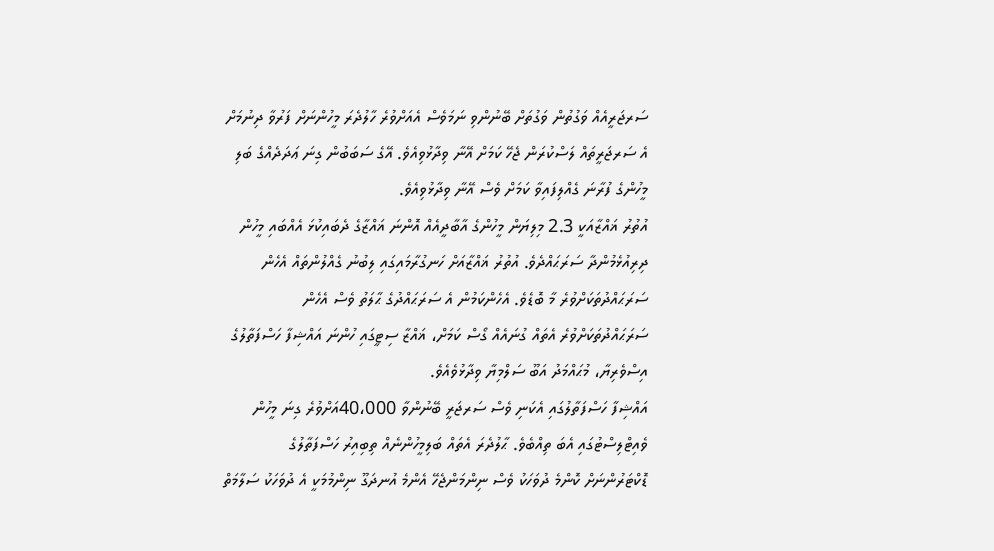ސަރޖަރީއެއް ވަގުތުން ވަގުތަށް ބޭނުންވި ނަމަވެސް އެއަށްވުރެ ހާލުދެރަ މީހުންނަށް ފަރުވާ ދިނުމަށް އެ ސަރޖަރީތައް ލަސްކުރަން ޖެހޭ ކަމަށް އޭނާ ވިދާޅުވިއެވެ. އޭގެ ސަބަބުން ގިނަ ޢަދަދެއްގެ ބަލި މީހުންގެ ފުރާނަ ގެއްލިފައިވާ ކަމަށް ވެސް އޭނާ ވިދާޅުވިއެވެ.
އުތުރު ޣައްޒާއަކީ 2.3 މިލިޔަން މީހުންގެ އާބާދީއެއް އޮންނަ ޣައްޒާގެ ދެބައިކުޅަ އެއްބައި މީހުން ދިރިއުޅެމުންދާ ސަރަޙައްދެވެ. އުތުރު ޣައްޒާއަށް ހަނގުރާމައިގައި ލިބުނު ގެއްލުންތައް އެހެން ސަރަޙައްދުތަކަށްވުރެ މާ ބޮޑެވެ. އެހެންކަމުން އެ ސަރަޙައްދުގެ ޙާލަތު ވެސް އެހެން ސަރަޙައްދުތަކަށްވުރެ އެތައް ގުނައެއް ގޯސް ކަމަށް، ޣައްޒާ ސިޓީގައި ހުންނަ އައްޝިފާ ހަސްފަތާލުގެ އިސްވެރިޔާ، މުޙައްމަދު އަބޫ ސަލްމިޔާ ވިދާޅުވެއެވެ.
އައްޝިފާ ހަސްފަތާލުގައި އެކަނި ވެސް ސަރޖަރީ ބޭނުންވާ 40،000އަށްވުރެ ގިނަ މީހުން ވެއިޓްލިސްޓުގައި އެބަ ތިއްބެވެ. ޙާލުދެރަ އެތައް ބަލިމީހުންނެއް ތިބިއިރު ހަސްފަތާލުގެ ޑޮކްޓަރުންނަށް ކޮންމެ ދުވަހަކު ވެސް ނިންމަންޖެހޭ އެންމެ އުނދަގޫ ނިންމުމަކީ އެ ދުވަހަކު ސަލާމަތް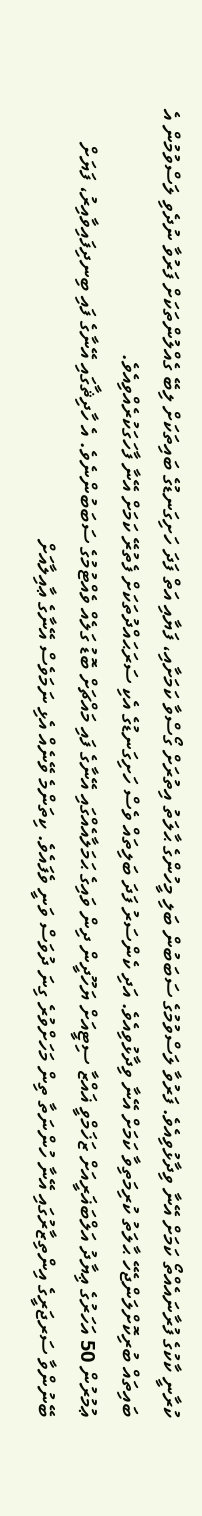ކުރާނީ ކާކުގެ ފުރާނައެއްތޯ ކަމަށް އޭނާ ވިދާޅުވިއެވެ. ފަރުވާ ލަސްވުމުގެ ސަބަބުން ބަލި މީހުންގެ ޙާލަތު އިތުރަށް ގޯސްވާ ކަމަށާއި، ފަޔާއި އަތް ފަދަ ހަށިގަނޑުގެ ބައިތަކަށް ލިބޭ ގެއްލުންތަކަށް ފަރުވާ ނުދެވި ލަސްވުމުން އެ ބައިތައް ބުރިކޮށްލަންޖެހޭ ޙާލަތު ކުރިމަތިވާ ކަމަށް އޭނާ ވިދާޅުވިއެވެ. އަދި ކެންސަރު ފަދަ ބަލިތައް ވެސް ހަށިގަނޑުގެ އެކި ސަރަޙައްދުތަކަށް ފެތުރޭ ކަމަށް އޭނާ ފާހަގަކުރެއްވިއެވެ.
ޢުމުރުން 50 އަހަރުގެ ޢިޔާދު އަލްބަޣަރީއަށް ޒަޚަމްވީ ޣައްޒާ ސިޓީއަށް ޔަހޫދީން ދިން ވައިގެ ޙަމަލާއެއްގައި އޭނާގެ ފައި މައްޗަށް ބޮޑު ގަލެއް ވެއްޓުމުގެ ސަބަބުންނެވެ. އެ ހާދިޘާގައި އޭނާގެ ފައި ބިނދިފައިވާއިރު، ފަޔަށް ބޭނުންވާ ސަރޖަރީގެ އިންތިޒާރުގައި އޭނާ ހުންނަތާ ތިން މަހަށްވުރެ ގިނަ ދުވަސް ވަނީ ވެފައެވެ. ކިތަންމެ ވޭނެއް އެޅި ނަމަވެސް އޭނާގެ ޢާއިލާއަށް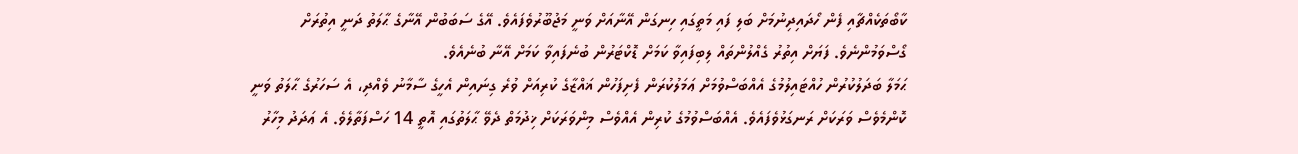ކާބޯތަކެއްޗާއި ފެން ހޯދައިދިނުމަށް ބަލި ފައި މަތީގައި ހިނގަން އޭނާއަށް ވަނީ މަޖުބޫރުވެފައެވެ. އޭގެ ސަބަބުން އޭނާގެ ޙާލަތު ދަނީ އިތުރަށް ގޯސްވަމުންނެވެ. ފަޔަށް އިތުރު ގެއްލުންތައް ލިބިފައިވާ ކަމަށް ޑޮކްޓަރުން ބުނެފައިވާ ކަމަށް އޭނާ ބުނެއެވެ.
ޙަމަލާ ބަދަލުކުރުން ހުއްޓައިލުމުގެ އެއްބަސްވުމަށް ޢަމަލުކުރަން ފެށިފަހުން ޣައްޒާގެ ކުރިއަށް ވުރެ ގިނައިން އެހީގެ ސާމާނު ވެއްދި، އެ ސަހަރުގެ ޙާލަތު ވަނީ ކޮންމެވެސް ވަރަކަށް ރަނގަޅުވެފައެވެ. އެއްބަސްވުމުގެ ކުރިން އެއްވެސް މިންވަރަކަށް ޚިދުމަތް ދެވޭ ޙާލަތުގައި އޮތީ 14 ހަސްފަތާލެވެ. އެ ޢަދަދު މިހާރު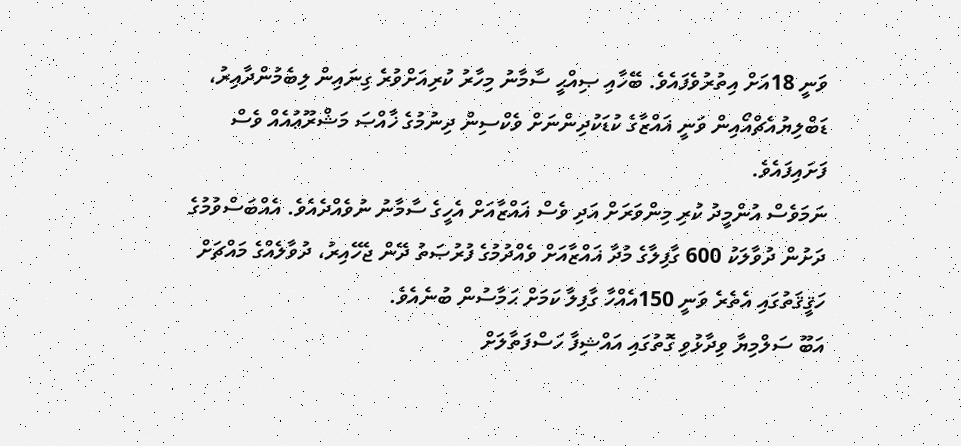ވަނީ 18އަށް އިތުރުވެފައެވެ. ބޭހާއި ޞިއްޙީ ސާމާނު މިހާރު ކުރިއަށްވުރެ ގިނައިން ލިބެމުންދާއިރު، ޑަބްލިޔުއެޗްއޯއިން ވަނީ ޣައްޒާގެ ކުޑަކުދިންނަށް ވެކްސިން ދިނުމުގެ ޚާއްޞަ މަޝްރޫޢުއެއް ވެސް ފަށައިފައެވެ.
ނަމަވެސް އުންމީދު ކުރި މިންވަރަށް އަދި ވެސް ޣައްޒާއަށް އެހީގެ ސާމާނު ނުވެއްދެއެވެ. އެއްބަސްވުމުގެ ދަށުން ދުވާލަކު 600 ގާފިލާގެ މުދާ ޣައްޒާއަށް ވެއްދުމުގެ ފުރުޞަތު ދޭން ޖެހޭއިރު، ދުވާލެއްގެ މައްޗަށް ހަޤީޤަތުގައި އެތެރެ ވަނީ 150އެއްހާ ގާފިލާ ކަމަށް ޙަމާސުން ބުނެއެވެ.
އަބޫ ސަލްމިޔާ ވިދާޅުވި ގޮތުގައި އައްޝިފާ ހަސްފަތާލަށް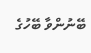ބޭނުންވާ ބޭހުގެ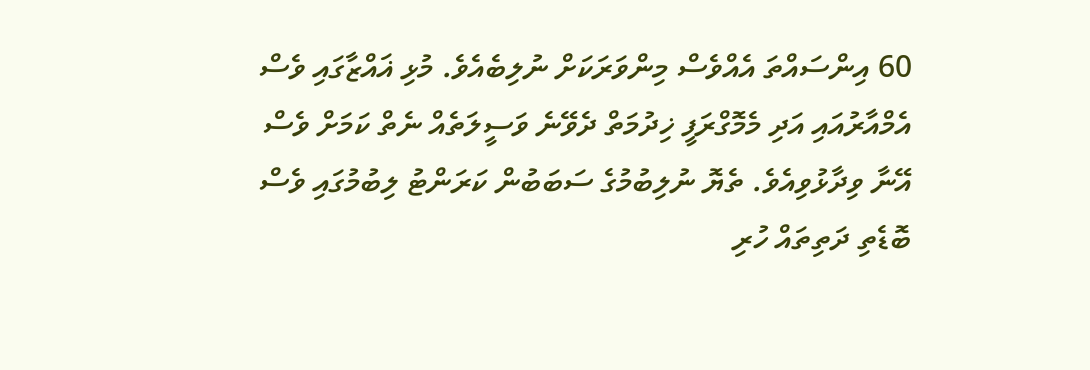60 އިންސައްތަ އެއްވެސް މިންވަރަކަށް ނުލިބެއެވެ. މުޅި ޣައްޒާގައި ވެސް އެމްއާރުއައި އަދި މެމޮގްރަފީ ޚިދުމަތް ދެވޭނެ ވަސީލަތެއް ނެތް ކަމަށް ވެސް އޭނާ ވިދާޅުވިއެވެ. ތެޔޮ ނުލިބުމުގެ ސަބަބުން ކަރަންޓު ލިބުމުގައި ވެސް ބޮޑެތި ދަތިތައް ހުރި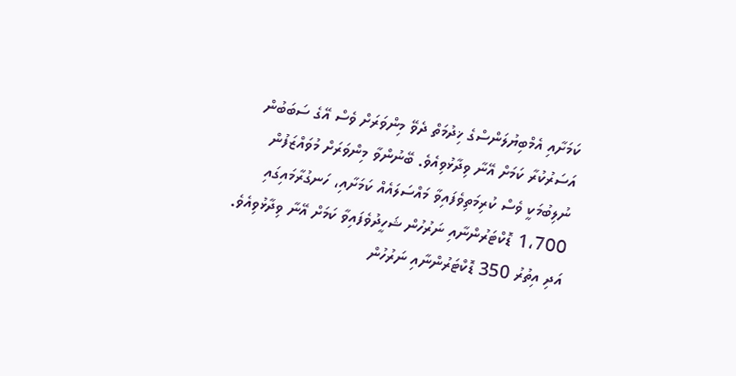ކަމަށާއި އެމްބިޔުލަންސްގެ ޚިދުމަތް ދެވޭ މިންވަރަށް ވެސް އޭގެ ސަބަބުން އަސަރުކުރާ ކަމަށް އޭނާ ވިދާޅުވިއެވެ. ބޭނުންވާ މިންވަރަށް މުވައްޒަފުން ނުލިބުމަކީ ވެސް ކުރިމަތިވެފައިވާ މައްސަލައެއް ކަމަށާއި، ހަނގުރާމައިގައި 1،700 ޑޮކްޓަރުންނާއި ނަރުހުން ޝަހީދުވެފައިވާ ކަމަށް އޭނާ ވިދާޅުވިއެވެ. އަދި އިތުރު 350 ޑޮކްޓަރުންނާއި ނަރުހުން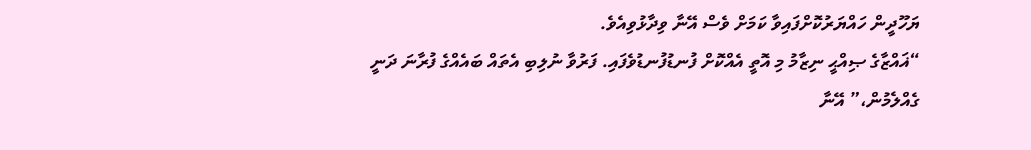ޔަހޫދީން ހައްޔަރުކޮށްފައިވާ ކަމަށް ވެސް އޭނާ ވިދާޅުވިއެވެ.
“ޣައްޒާގެ ޞިއްޙީ ނިޒާމު މި އޮތީ އެއްކޮށް ފުނޑުފުނޑުވެފައި. ފަރުވާ ނުލިބި އެތައް ބައެއްގެ ފުރާނަ ދަނީ ގެއްލެމުން،” އޭނާ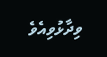ވިދާޅުވިއެވެ